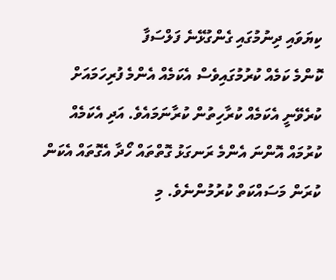ކިޔަވައި ދިނުމުގައި ގެންގުޅޭނެ ފަލްސަފާ
ކޮންމެ ކަމެއް ކުރުމުގައިވެސް އެކަމެއް އެންމެ ފުރިހަމައަށް ކުރެވޭނީ އެކަމެއް ކުރާހިތުން ކުރާނަމައެވެ. އަދި އެކަމެއް ކުރުމައް އޮންނަ އެންމެ ރަނގަޅު ގޮތްތައް ހޯދާ އެގޮތައް އެކަން ކުރަން މަސައްކަތް ކުރުމުންނެވެ. މި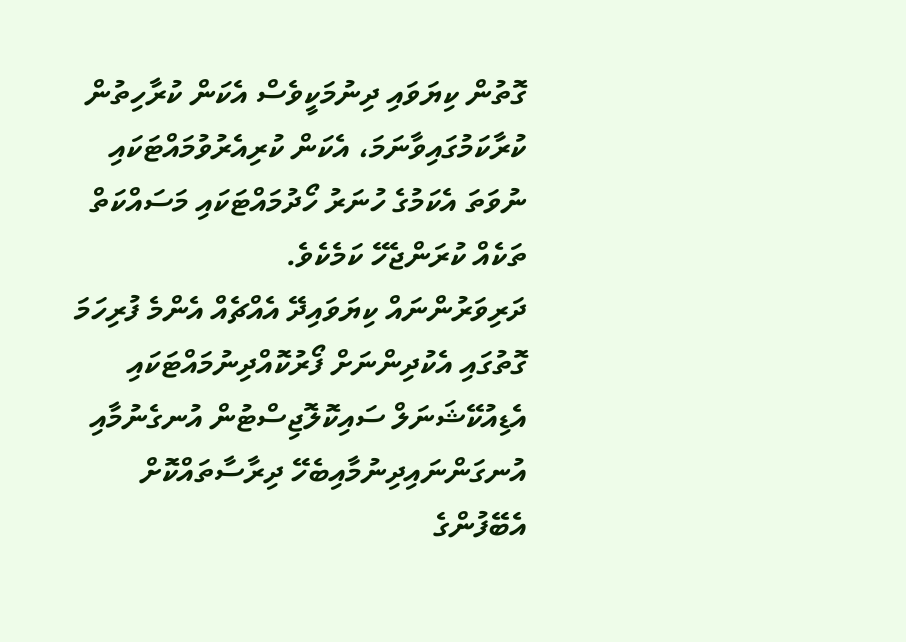ގޮތުން ކިޔަވައި ދިނުމަކީވެސް އެކަން ކުރާހިތުން ކުރާކަމުގައިވާނަމަ، އެކަން ކުރިއެރުވުމައްޓަކައި ނުވަތަ އެކަމުގެ ހުނަރު ހޯދުމައްޓަކައި މަސައްކަތް ތަކެއް ކުރަންޖެހޭ ކަމެކެވެ.
ދަރިވަރުންނައް ކިޔަވައިދޭ އެއްޗެއް އެންމެ ފުރިހަމަ ގޮތުގައި އެކުދިންނަށް ފޯރުކޮއްދިނުމައްޓަކައި  އެޑިއުކޭޝަނަލް ސައިކޮލޮޖިސްޓުން އުނގެނުމާއި އުނގަންނައިދިނުމާއިބެހޭ ދިރާސާތައްކޮށް އެބޭފުންގެ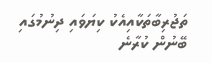ތަޖުރިބާތަކާއިއެކު ކިޔަވައި ދިނުމުގައި ބޭނުން ކުރާނެ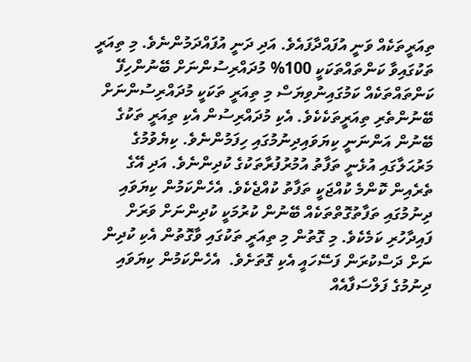ތިއަރީތަކެއް ވަނީ އުފައްދާފައެވެ. އަދި ދަނީ އުފައްދަމުންނެވެ. މި ތިއަރީ ތަކުގައިވާ ކަންތައްތަކަކީ 100% މުދައްރިސުންނަށް ބޭނުންހިފޭ ކަންތައްތަކެއް ކަމުގައިނުވިޔަސް މި ތިއަރީ ތަކަކީ މުދައްރިސުންނަށް ބޭނުންތެރި ތިއަރީތަކެކެވެ. އެކި މުދައްރިސުން އެކި ތިއަރީ ތަކުގެ ބޭނުން އަންނަނީ ކިޔަވައިދިނުމުގައި ހިފަމުންނެވެ. ކިޔެވުމުގެ މަރުޙަލާގައި އުޅެނީ ތަފާތު އުމުރުފުރާތަކުގެ ކުދިންނެވެ. އަދި އޭގެ ތެރެއިން ކޮންމެ ކުއްޖަކީ ތަފާތު ކުއްޖެކެވެ. އެހެންކަމުން ކިޔަވައި ދިނުމުގައި ތަފާތުގޮތްތަކެއް ބޭނުން ކުރުމަކީ ކުދިންނަށް ވަރަށް ފައިދާހުރި ކަމެކެވެ. މި ގޮތުން މި ތިއަރީ ތަކުގައި ވާގޮތުން އެކި ކުދިން ނަށް ދަސްކުރަން ފަސޭހައީ އެކި ގޮތަށެވެ.  އެހެންކަމުން ކިޔަވައި ދިނުމުގެ ފަލްސަފާއެއް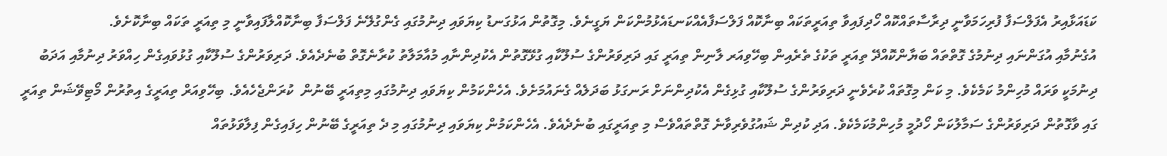ކަޑައަޅާއިރު އެފަލްސަފާ ފުރިހަމަވާނީ ދިރާސާތައްކޮއް ހޯދިފައިވާ ތިއަރީތަކައް ބިނާކޮއް ފަލްސަފާއެއްކަނޑައެޅުމުންކަން ޔަގީނެވެ. މިގޮތުން އަޅުގަނޑު ކިޔަވައި ދިނުމުގައި ގެންގުލޭނެ ފަލްސަފާ ބިނާކޮއްލާފައިވާނީ މި ތިއަރީ ތަކައް ބިނާކޮށެވެ.
އުގެނުމާއި އުގަންނައި ދިނުމުގެ ގޮތްތައް ބަޔާންކޮއްދޭ ތިއަރީ ތަކުގެ ތެރެއިން ބިހޭވިއަރ ލާނިން ތިއަރީ ގައި ދަރިވަރުންގެ ސުލޫކާއި ގުޅޭގޮތުން އެކުދިންނާއި މުއާމަލާތު ކުރާނެގޮތް ބުނެދެއެވެ. ދަރިވަރުންގެ ސުލޫކާއި ގުޅުވައިގެން ހިއްވަރު ދިނުމާއި އަދަބު ދިނުމަކީ ވަރައް މުހިންމު ކަމެކެވެ. މި ކަން މިގޮތައް ކުރެވެނީ ދަރިވަރުންގެ ސުލޫކާއި ގުޅިގެން އެކުދިންނަށް ރަނގަޅު ބަދަލެއް ގެނައުމަށެވެ. އެހެންކަމުން ކިޔަވައި ދިނުމުގައި މިތިއަރީ ބޭނުން  ކުރަންޖެހެއެވެ. ބިހޭވިއަރް ތިއަރީގެ އިތުރުން މޯޓިވޭޝަން ތިއަރީ ގައި ވާގޮތުން ދަރިވަރުންގެ ސަމާލުކަން ހޯދުމީ މުހިންމުކަމެކެވެ. އަދި ކުދިން ޝައުގުވެރިވާނެ ގޮތްތައްވެސް މި ތިއަރީގައި ބުނެދެއެވެ. އެހެންކަމުން ކިޔަވައި ދިނުމުގައި މި ދެ ތިއަރީގެ ބޭނުން ހިފައިގެން ފިލާވަޅުތައް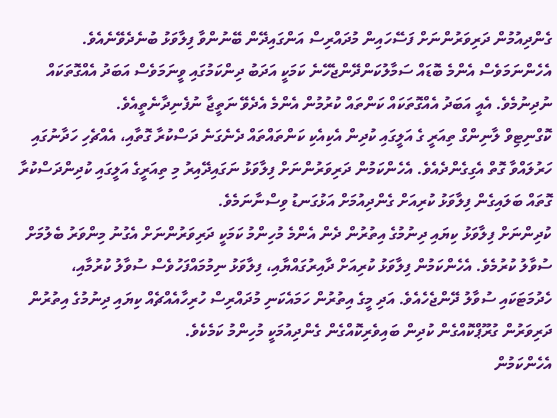ގެންދިއުމުން ދަރިވަރުންނަށް ފަސޭހައިން މުދައްރިސް އަންގައިދޭން ބޭނުންވާ ފިލާވަޅު ބުނެދެވޭނެއެވެ. އެހެންނަމަވެސް އެންމެ ބޮޑައް ސަމާލުކަންދޭންޖެހޭނެ ކަމަކީ އަދަބު ދިންކަމުގައި ވީނަމަވެސް އަބަދު އެއްގޮތަކައް ނުދިނުމެވެ. އެއީ އަބަދު އެއްގޮތަކައް ކަންތައް ކުރުމުން އެންމެ އެދެވޭ ނަތީޖާ ނުފެނިދާނެތީއެވެ.
ކޮގްނިޓިވް ލާނިންގް ތިއަރީ ގެ އަލީގައި ކުދިން އެކިއެކި ކަންތައްތައް ދެނެގަނެ ދަސްކުރާ ގޮތާއި، އެއްޗެހި ހަދާނުގައި ހަރުލައްވާ ގޮތް އެގިގެންދެއެވެ. އެހެންކަމުން ދަރިވަރުންނަށް ފިލާވަޅު ނަގައިދޭއިރު މި ތިއަރީގެ އަލީގައި ކުދިންދަސްކުރާ ގޮތައް ބަލައިގެން ފިލާވަޅު ކުރިއަށް ގެންދިއުމަށް އަޅުގަނޑު ވިސްނާނަމެވެ.
ކުދިންނަށް ފިލާވަޅު ކިޔައި ދިނުމުގެ އިތުރުން ދެން އެންމެ މުހިންމު ކަމަކީ ދަރިވަރުންނަށް އެގުނު މިންވަރު ބެލުމަށް ސުވާލު ކުރުމެވެ. އެހެންކަމުން ފިލާވަޅު ކުރިއަށް ދާއިރުގައްޔާއި، ފިލާވަޅު ނިމުމައްފަހުވެސް ސުވާލު ކުރުމާއި، ހެދުމަޓަކައި ސުވާލު ދޭންޖެހެއެވެ. އަދި މީގެ އިތުރުން ހަމައެކަނި މުދައްރިސް ހުރިހާއެއްޗެއް ކިޔައި ދިނުމުގެ އިތުރުން ދަރިވަރުން ގުރޫޕްކޮއްގެން ކުދިން ބައިވެރިކޮއްގެން ގެންދިއުމަކީ މުހިންމު ކަމެކެވެ.
އެހެންކަމުން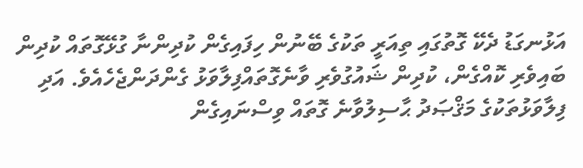އަޅުނގަޑު ދެކޭ ގޮތުގައި ތިއަރީ ތަކުގެ ބޭނުން ހިފައިގެން ކުދިންނާ ގުޅޭގޮތައް ކުދިން ބައިވެރި ކޮއްގެން، ކުދިން ޝައުގުވެރި ވާނެގޮތައްފިލާވަޅު ގެންދަންޖެހެއެވެ. އަދި ފިލާވަޅުތަކުގެ މަޤްޞަދު ޙާސިލުވާނެ ގޮތައް ވިސްނައިގެން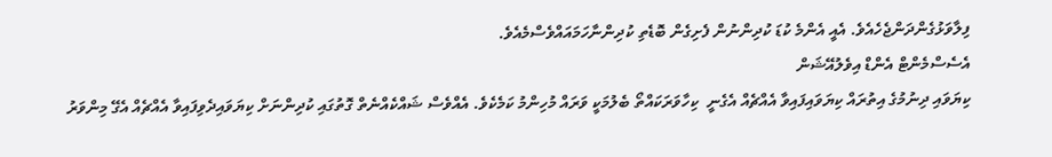ފިލާވަޅުގެންދަންޖެހެއެވެ. އެއީ އެންމެ ކުޑަ ކުދިންނުން ފެށިގެން ބޮޑެތި ކުދިންނާހަމައައްވެސްމެއެވެ.
އެސެސްމެންޓް އެންޑް އިވެލުއޭޝަން
ކިޔަވައި ދިނުމުގެ އިތުރައް ކިޔަވައިފައިވާ އެއްޗެއް އެގެނީ  ކިހާވަރަކައްތޯ ބެލުމަކީ ވަރައް މުހިންމު ކަމެކެވެ. އެއްވެސް ޝައްކެއްނެތް ގޮތުގައި ކުދިންނަށް ކިޔަވައިދެވިފައިވާ އެއްޗެއް އެގޭ މިންވަރު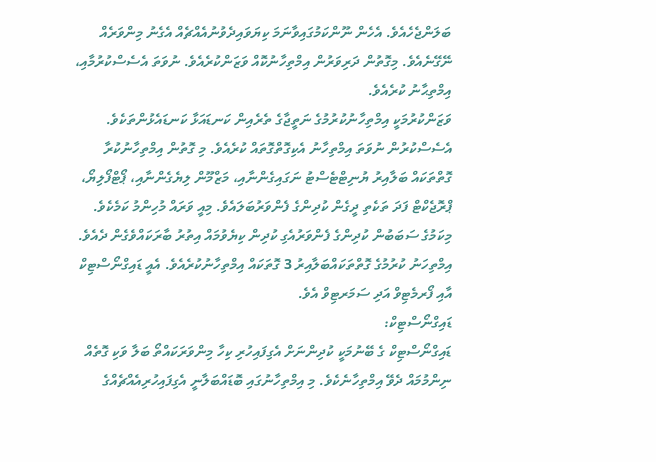ބަލަންޖެހެއެވެ. އެހެން ނޫންކަމުގައިވާނަމަ ކިޔަވައިދެވުނުއެއްޗެއް އެގެނު މިންވަރެއް ނޭގޭނެއެވެ. މިގޮތުން ދަރިވަރުން އިމްތިހާނުކޮއް ވަޒަންކުރެއެވެ. ނުވަތަ އެސެސްކުރުމާއި، އިމްތިޙާނު ކުރެއެވެ.
ވަޒަންކުރުމަކީ އިމްތިހާނުކުރުމުގެ ނަތީޖާގެ ތެރެއިން ކަނޑައަޅާ ކަނޑައެޅުންތަކެވެ.  އެސެސްކުރުން ނުވަތަ އިމްތިހާނު އެކިގޮތްގޮތައް ކުރެއެވެ. މި ގޮތުން އިމްތިހާނުކުރާ ގޮތްތަކައް ބަލާއިރު ޔުނިޓްޓެސްޓު ނަގައިގެންނާއި، މަޒްމޫން ލިޔެގެންނާއި، ޕޯޓްފޯލިޔޯ، ޕްރޮޖެކްޓް ފަދަ ތަކެތި ދީގެން ކުދިންގެ ފެންވަރުބަލައެވެ. މިއީ ވަރައް މުހިންމު ކަމެކެވެ. މިކަމުގެ ސަބަބުން ކުދިންގެ ފެންވަރުއެގި ކުދިން ކިޔެވުމައް އިތުރު ބާރަކައްވެގެން ދެއެވެ.
އިމްތިހަނު ކުރުމުގެ ގޮތްތަކައްބަލާއިރު 3 ގޮތަކައް އިމްތިހާނުކުރެއެވެ. އެއީ ޑައިގްނޯސްޓިކް އާއި ފޯރމެޓިވް އަދި ސަމަރޓިވް އެވެ.
ޑައިގްނޯސްޓިކް:
ޑައިގްނޯސްޓިކް ގެ ބޭނުމަކީ ކުދިންނަށް އެގިފައިހުރި ކިހާ މިންވަރަކައްތޯ ބަލާ ވަކި ގޮތެއް ނިންމުމައް ދެވޭ އިމްތިހާނެކެވެ. މި އިމްތިހާނުގައި ބޮޑައްބަލާނީ އެގިފައިހުރިއެއްޗެއްގެ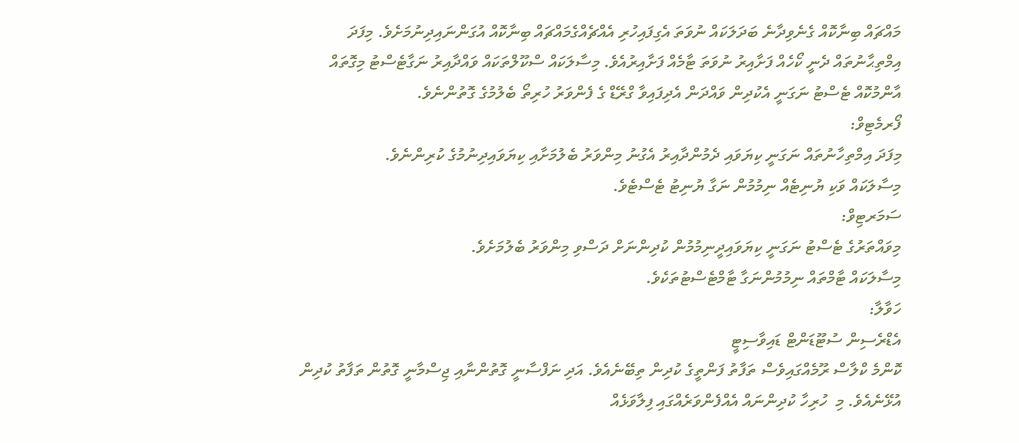މައްޗައް ބިނާކޮއް ގެނެވިދާނެ ބަދަލަކައް ނުވަތަ އެގިފައިހުރި އެއްޗެއްގެމައްޗައް ބިނާކޮއް އުގަންނައިދިނުމަށެވެ. މިފަދަ އިމްތިޙާނުތައް ދެނީ ކޯހެއް ފަށާއިރު ނުވަތަ ޓާމެއް ފަށާއިރުއެވެ. މިސާލަކައް ސްކޫލްތަކައް ވައްދާއިރު ނަގާޓެސްޓު މިގޮތައް އާންމުކޮއް ޓެސްޓު ނަގަނީ އެކުދިން ވައްދަން އެދިފައިވާ ގްރޭޑް ގެ ފެންވަރު ހުރިތޯ ބެލުމުގެ ގޮތުންނެވެ.
ފޯރމެޓިވް:
މިފަދަ އިމްތިހާނުތައް ނަގަނީ ކިޔަވައި ދެމުންދާއިރު އެގުނު މިންވަރު ބެލުމަށާއި ކިޔަވައިދިނުމުގެ ކުރިންނެވެ.
މިސާލަކައް ވަކި ޔުނިޓެއް ނިމުމުން ނަގާ ޔުނިޓު ޓެސްޓެވެ.
ސަމަރޓިވް:
މިވައްތަރުގެ ޓެސްޓު ނަގަނީ ކިޔަވައިދީނިމުމުން ކުދިންނަށް ދަސްވި މިންވަރު ބެލުމަށެވެ.
މިސާލަކައް ޓާމްތައް ނިމުމުންނަގާ ޓާމްޓެސްޓުތަކެވެ.
ހަވާލާ:
އެޑްރެސިން ސުޓޫޑަންޓް ޑައިވާސިޓީ
ކޮންމެ ކްލާސް ރޫމެއްގައިވެސް ތަފާތު ފަންތީގެ ކުދިން ތިބޭނެއެވެ. އަދި ނަފްސާނީ ގޮތުންނާއި ޖިސްމާނީ ގޮތުން ތަފާތު ކުދިން އުޅޭނެއެވެ. މި  ހުރިހާ ކުދިންނައް އެއްފެންވަރެއްގައި ފިލާވަޅެއް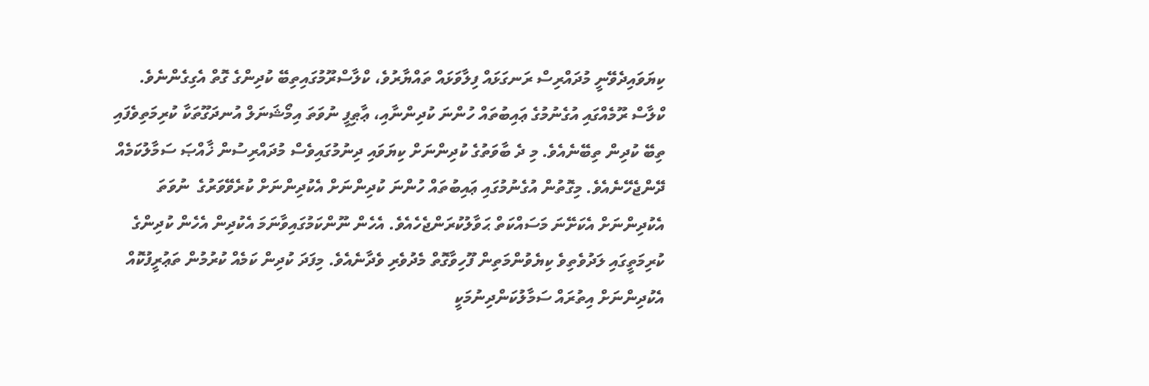ކިޔަވައިދެވޭނީ މުދައްރިސް ރަނގަޅައް ފިލާވަޅައް ތައްޔާރުވެ، ކްލާސްރޫމުގައިތިބޭ ކުދިންގެ ގޮތް އެގިގެންނެވެ.
ކްލާސް ރޫމެއްގައި އުގެނުމުގެ ޢައިބުތައް ހުންނަ ކުދިންނާއި، ޢާޠިފީ ނުވަތަ އިމޯޝަނަލް އުނދަގޫތަކާ ކުރިމަތިވެފައި ތިބޭ ކުދިން ތިބޭނެއެވެ. މި ދެ ބާވަތުގެ ކުދިންނަށް ކިޔަވައި ދިނުމުގައިވެސް މުދައްރިސުން ޚާއްޞަ ސަމާލުކަމެއް ދޭންޖެހޭނެއެވެ. މިގޮތުން އުގެނުމުގައި ޢައިބުތައް ހުންނަ ކުދިންނަށް އެކުދިންނަށް ކުރެވޭވަރުގެ  ނުވަތަ އެކުދިންނަށް އެކަށޭނަ މަސައްކަތް ޙަވާލުކުރަންޖެހެއެވެ. އެހެން ނޫންކަމުގައިވާނަމަ އެކުދިން އެހެން ކުދިންގެ ކުރިމަތީގައި ލަދުވެތިވެ ކިޔެވުންމަތިން ފޫހިވާގޮތް މެދުވެރި ވެދާނެއެވެ. މިފަދަ ކުދިން ކަމެއް ކުރުމުން ތަޢުރީފުކޮއް އެކުދިންނަށް އިތުރައް ސަމާލުކަންދިނުމަކީ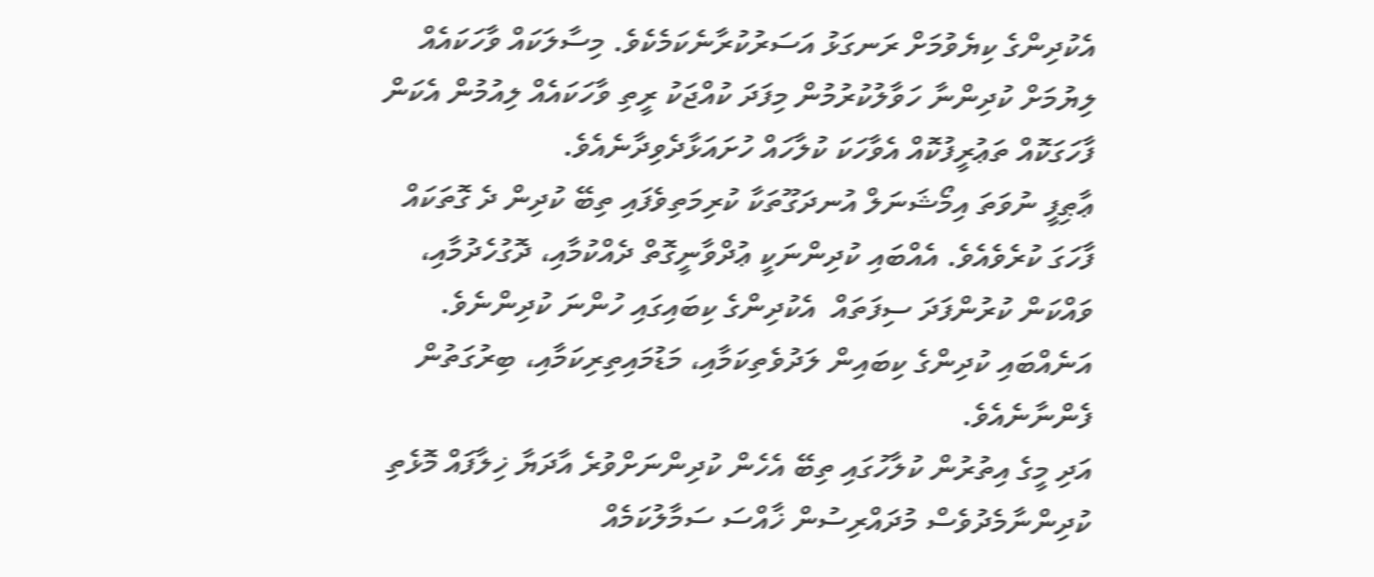އެކުދިންގެ ކިޔެވުމަށް ރަނގަޅު އަސަރުކުރާނެކަމެކެވެ. މިސާލަކައް ވާހަކައެއް ލިޔުމަށް ކުދިންނާ ހަވާލުކުރުމުން މިފަދަ ކުއްޖަކު ރީތި ވާހަކައެއް ލިއުމުން އެކަން ފާހަގަކޮއް ތަޢުރީފުކޮއް އެވާހަކަ ކުލާހައް ހުށައަޅާދެވިދާނެއެވެ.
ޢާޠިފީ ނުވަތަ އިމޯޝަނަލް އުނދަގޫތަކާ ކުރިމަތިވެފައި ތިބޭ ކުދިން ދެ ގޮތަކައް ފާހަގަ ކުރެވެއެވެ. އެއްބައި ކުދިންނަކީ ޢުދްވާނީގޮތް ދެއްކުމާއި، ދޮގުހެދުމާއި، ވައްކަން ކުރުންފަދަ ސިފަތައް  އެކުދިންގެ ކިބައިގައި ހުންނަ ކުދިންނެވެ. އަނެއްބައި ކުދިންގެ ކިބައިން ލަދުވެތިކަމާއި، މަޑުމައިތިރިކަމާއި، ބިރުގަތުން ފެންނާނެއެވެ.
އަދި މީގެ އިތުރުން ކުލާހުގައި ތިބޭ އެހެން ކުދިންނަށްވުރެ އާދަޔާ ޚިލާފައް މޮޅެތި ކުދިންނާމެދުވެސް މުދައްރިސުން ޚާއްސަ ސަމާލުކަމެއް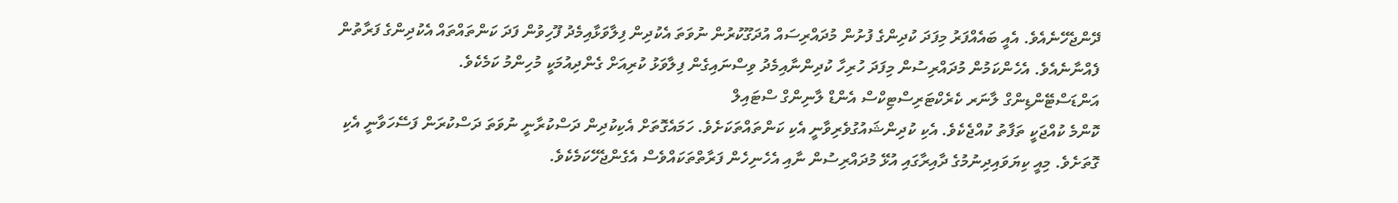ދޭންޖެހޭނެއެވެ. އެއީ ބައެއްފަރު މިފަދަ ކުދިންގެ ފުށުން މުދައްރިސައް އުދަގޫކުރުން ނުވަތަ އެކުދިން ފިލާވަޅާއިމެދު ފޫހިވުން ފަދަ ކަންތައްތައް އެކުދިންގެ ފަރާތުން ފެއްނާނެއެވެ. އެހެންކަމުން މުދައްރިސުން މިފަދަ ހުރިހާ ކުދިންނާއިމެދު ވިސްނައިގެން ފިލާވަޅު ކުރިއަށް ގެންދިއުމަކީ މުހިންމު ކަމެކެވެ.
އަންޑަސްޓޭންޑިންގް ލާނަރ ކެރެކްޓަރިސްޓިކްސް އެންޑް ލާނިންގް ސްޓައިލް
ކޮންމެ ކުއްޖަކީ ތަފާތު ކުއްޖެކެވެ. އެކި ކުދިންޝައުގުވެރިވާނީ އެކި ކަންތައްތަކަށެވެ. ހަމައެގޮތަށް އެކިކުދިން ދަސްކުރާނީ ނުވަތަ ދަސްކުރަން ފަސޭހަވާނީ އެކި ގޮތަށެވެ. މިއީ ކިޔަވައިދިނުމުގެ ދާއިރާގައި އުޅޭ މުދައްރިސުން ނާއި އެހެނިހެން ފަރާތްތަކައްވެސް އެގެންޖެހޭކަމެކެވެ.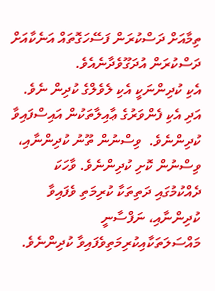ތިމާއަށް ދަސްކުރަން ފަސޭހަގޮތައް އަނެކާއަށް  ދަސްކުރަން އުދަގޫވެދާނެއެވެ.
އެކި ކުދިންނަކީ އެކި ލެވެލްގެ ކުދިން ނެވެ. އަދި އެކި ފެންވަރުގެ ޢާއިލާތަކުން އައިސްފައިވާ ކުދިންނެވެ.  ވިސްނުން ތޫނު ކުދިންނާއި، ވިސްނުން ކޮށި ކުދިންނެވެ. ވާހަކަ ދެއްކުމުގައި ދަތިތަކާ ކުރިމަތި ވެފައިވާ ކުދިންނާއި، ނަފްސާނީ މައްސަލަތަކާއިކުރިމަތިވެފައިވާ ކުދިންނެވެ.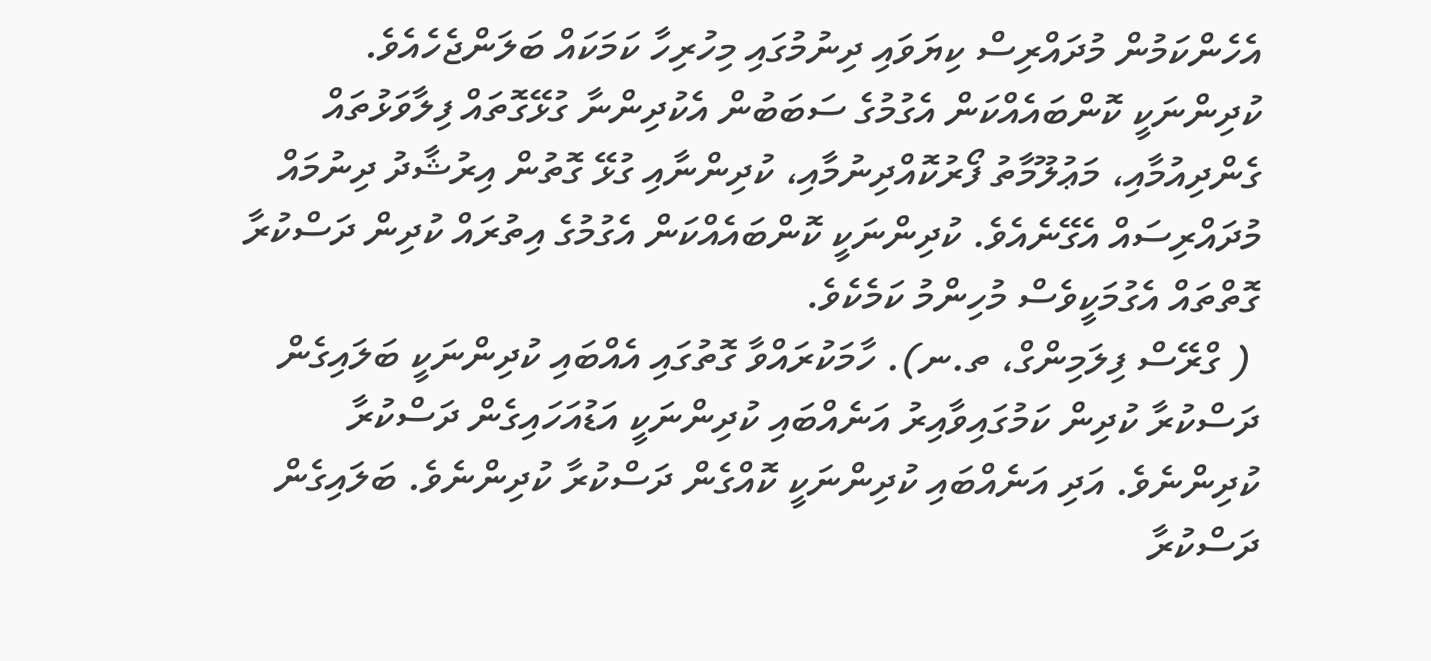އެހެންކަމުން މުދައްރިސް ކިޔަވައި ދިނުމުގައި މިހުރިހާ ކަމަކައް ބަލަންޖެހެއެވެ.
ކުދިންނަކީ ކޮންބައެއްކަން އެގުމުގެ ސަބަބުން އެކުދިންނާ ގުޅޭގޮތައް ފިލާވަޅުތައް ގެންދިއުމާއި، މަޢުލޫމާތު ފޯރުކޮއްދިނުމާއި، ކުދިންނާއި ގުޅޭ ގޮތުން އިރުޝާދު ދިނުމައް މުދައްރިސައް އެގޭނެއެވެ. ކުދިންނަކީ ކޮންބައެއްކަން އެގުމުގެ އިތުރައް ކުދިން ދަސްކުރާ ގޮތްތައް އެގުމަކީވެސް މުހިންމު ކަމެކެވެ.
 ( ގްރޭސް ފިލަމިންގް، ތ.ނ). ހާމަކުރައްވާ ގޮތުގައި އެއްބައި ކުދިންނަކީ ބަލައިގެން ދަސްކުރާ ކުދިން ކަމުގައިވާއިރު އަނެއްބައި ކުދިންނަކީ އަޑުއަހައިގެން ދަސްކުރާ ކުދިންނެވެ. އަދި އަނެއްބައި ކުދިންނަކީ ކޮއްގެން ދަސްކުރާ ކުދިންނެވެ. ބަލައިގެން ދަސްކުރާ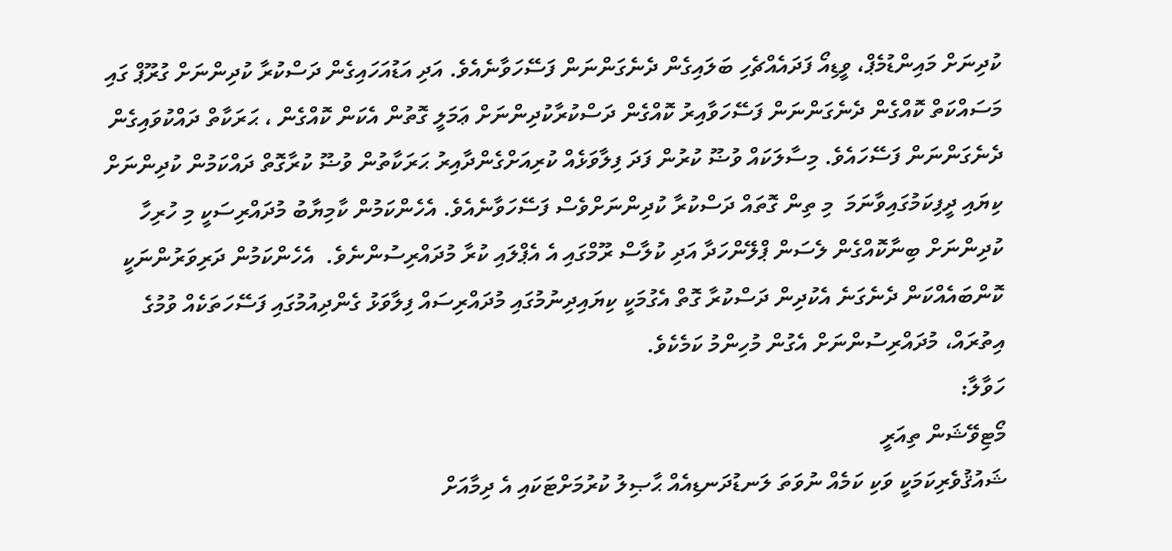ކުދިނަށް މައިންޑުމެޕް، ވީޑިއޯ ފަދައެއްޗެހި ބަލައިގެން ދެނެގަންނަން ފަސޭހަވާނެއެވެ. އަދި އަޑުއަހައިގެން ދަސްކުރާ ކުދިންނަށް ގުރޫޕް ގައި މަސައްކަތް ކޮއްގެން ދެނެގަންނަން ފަސޭހަވާއިރު ކޮއްގެން ދަސްކުރާކުދިންނަށް ޢަމަލީ ގޮތުން އެކަން ކޮއްގެން ، ޙަރަކާތް ދައްކުވައިގެން ދެނެގަންނަން ފަސޭހައެވެ. މިސާލަކައް ވުޟޫ ކުރުން ފަދަ ފިލާވަޅެއް ކުރިއަށްގެންދާއިރު ޙަރަކާތުން ވުޟޫ ކުރާގޮތް ދައްކަމުން ކުދިންނަށް ކިޔައި ދީފިކަމުގައިވާނަމަ  މި ތިން ގޮތައް ދަސްކުރާ ކުދިންނަށްވެސް ފަސޭހަވާނެއެވެ. އެހެންކަމުން ކާމިޔާބު މުދައްރިސަކީ މި ހުރިހާ ކުދިންނަށް ބިނާކޮއްގެން ލެސަން ޕްލޭންހަދާ އަދި ކުލާސް ރޫމްގައި އެ އެޕްލައި ކުރާ މުދައްރިސުންނެވެ.  އެހެންކަމުން ދަރިވަރުންނަކީ ކޮންބައެއްކަން ދެނެގަނެ އެކުދިން ދަސްކުރާ ގޮތް އެގުމަކީ ކިޔައިދިނުމުގައި މުދައްރިސައް ފިލާވަޅު ގެންދިއުމުގައި ފަސޭހަތަކެއް ވުމުގެ އިތުރައް، މުދައްރިސުންނަށް އެގުން މުހިންމު ކަމެކެވެ.
ހަވާލާ:
މޯޓިވޭޝަން ތިއަރީ
ޝައުޤުވެރިކަމަކީ ވަކި ކަމެއް ނުވަތަ ލަނޑުދަނޑިއެއް ޙާޞިލު ކުރުމަށްޓަކައި އެ ދިމާއަށް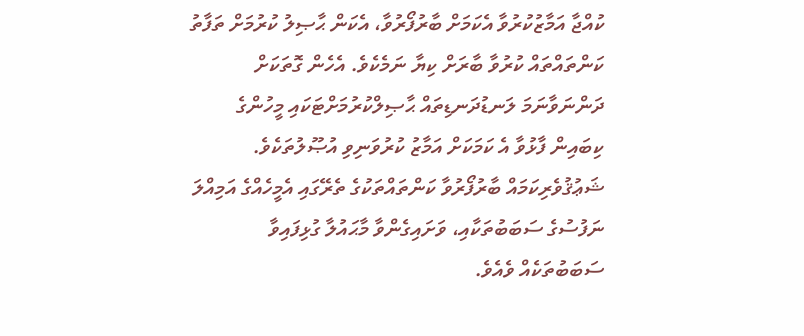ކުއްޖާ އަމާޒުކުރުވާ އެކަމަށް ބާރުފޯރުވާ، އެކަން ޙާޞިލު ކުރުމަށް ތަފާތު ކަންތައްތައް ކުރުވާ ބާރަށް ކިޔާ ނަމެކެވެ. އެހެން ގޮތަކަށް ދަންނަވާނަމަ ލަނޑުދަނޑިތައް ޙާޞިލްކުރުމަށްޓަކައި މީހުންގެ ކިބައިން ފާޅުވާ އެ ކަމަކަށް އަމާޒު ކުރުވަނިވި އުޞޫލުތަކެވެ. ޝަޢުޤުވެރިކަމައް ބާރުފޯރުވާ ކަންތައްތަކުގެ ތެރޭގައި އެމީހެއްގެ އަމިއްލަ ނަފުސުގެ ސަބަބުތަކާއި، ވަށައިގެންވާ މާޙައުލާ ގުޅިފައިވާ ސަބަބުތަކެއް ވެއެވެ.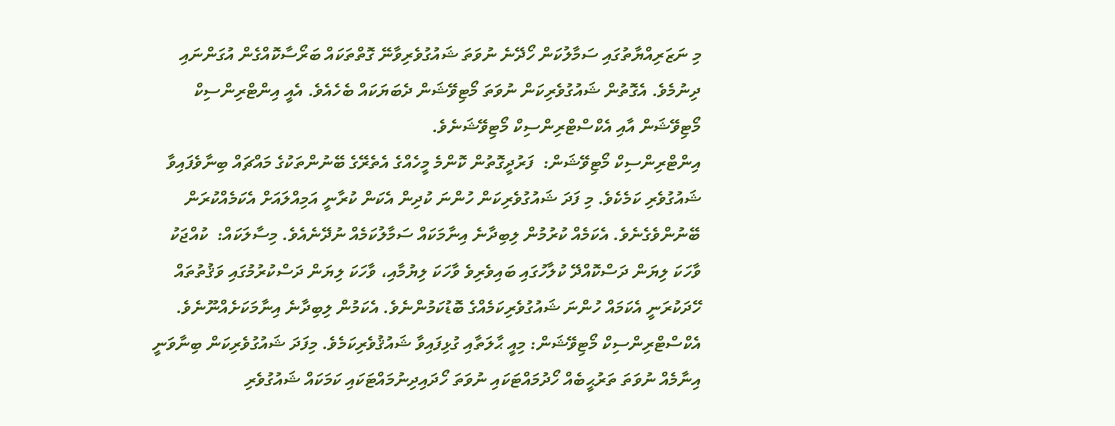މި ނަޒަރިއްޔާތުގައި ސަމާލުކަން ހޯދޭނެ ނުވަތަ ޝައުގުވެރިވާނޭ ގޮތްތަކައް ބަރޯސާކޮއްގެން އުގަންނައި ދިނުމެވެ. އެގޮތުން ޝައުގުވެރިކަން ނުވަތަ މޯޓިވޭޝަން ދެބަޔަކައް ބެހެއެވެ. އެއީ އިންޓްރިންސިކް މޯޓިވޭޝަން އާއި އެކްސްޓްރިންސިކް މޯޓިވޭޝަނެވެ.
އިންޓްރިންސިކް މޯޓިވޭޝަން:  ފަރުދީގޮތުން ކޮންމެ މީހެއްގެ އެތެރޭގެ ބޭނުންތަކުގެ މައްޗައް ބިނާވެފައިވާ ޝައުގުވެރި ކަމެކެވެ. މި ފަދަ ޝައުގުވެރިކަން ހުންނަ ކުދިން އެކަން ކުރާނީ އަމިއްލައަށް އެކަމެއްކުރަން ބޭނުންވެގެނެވެ. އެކަމެއް ކުރުމުން ލިބިދާނެ އިނާމަކައް ސަމާލުކަމެއް ނުދޭނެއެވެ. މިސާލަކައް:  ކުއްޖަކު ވާހަކަ ލިޔަން ދަސްކޮއްދޭ ކުލާހުގައި ބައިވެރިވެ ވާހަކަ ލިޔުމާއި، ވާހަކަ ލިޔަން ދަސްކުރުމުގައި ވަޤުތުތައް ހޭދަކުރަނީ އެކަމައް ހުންނަ ޝައުގުވެރިކަމެއްގެ ބޮޑުކަމުންނެވެ. އެކަމުން ލިބިދާނެ އިނާމަކަށެއްނޫނެވެ.
އެކްސްޓްރިންސިކް މޯޓިވޭޝަން: މިއީ ޙާލަތާއި ގުޅިފައިވާ ޝައުޤުވެރިކަމެވެ. މިފަދަ ޝައުގުވެރިކަން ބިނާވަނީ އިނާމެއް ނުވަތަ ތަރުޙީބެއް ހޯދުމައްޓަކައި ނުވަތަ ހޯދައިދިނުމައްޓަކައި ކަމަކައް ޝައުގުވެރި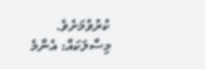ކުރުވުމަށެވެ. މިސާލަކައް: އެންމެ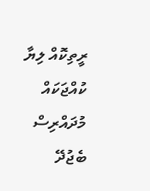ރީތިކޮއް ލިޔާ ކުއްޖަކައް  މުދައްރިސް ބެޖުދޭ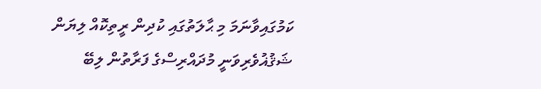ކަމުގައިވާނަމަ މި ޙާލަތުގައި ކުދިން ރީތިކޮއް ލިޔަން ޝަޤުޣުވެރިވަނީ މުދައްރިސްގެ ފަރާތުން ލިބޭ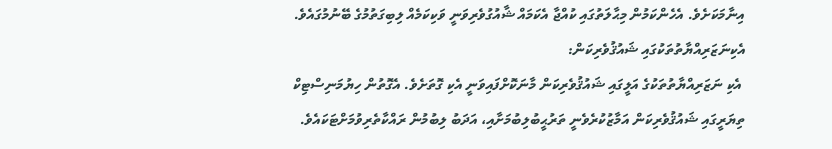އިނާމަކަށެވެ. އެހެންކަމުން މިޙާލަތުގައި ކުއްޖާ އެކަމައް ޝާއުގުވެރިވަނީ ވަކިކަމެއް ލިބިގަތުމުގެ ބޭނުމުގައެވެ.
އެކިނަޒަރިއްޔާތުތަކުގައި ޝައުޤުވެރިކަން:
 އެކި ނަޒަރިއްޔާތުތަކުގެ އަލީގައި ޝައުޤުވެރިކަން މާނަކޮށްފައިވަނީ އެކި ގޮތަށެވެ. އެގޮތުން ހިޔުމަނިސްޓިކް ތިޔަރީގައި ޝައުޤުވެރިކަން އަމާޒުކުރެވެނީ ތަރުޙީބުލިބުމަށާއި، އަދަބު ލިބުމުން ރައްކާތެރިވުމަށްޓަކައެވެ.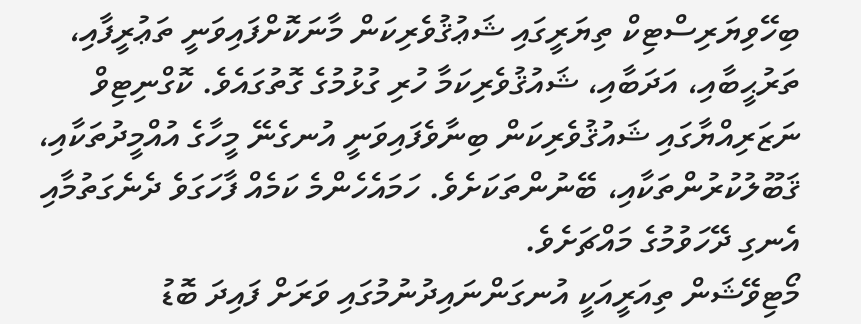ބިހޭވިޔަރިސްޓިކް ތިޔަރީގައި ޝަޢުޤުވެރިކަން މާނަކޮށްފައިވަނީ ތަޢުރީފާއި، ތަރުޙީބާއި، އަދަބާއި، ޝައުޤުވެރިކަމާ ހުރި ގުޅުމުގެ ގޮތުގައެވެ. ކޮގްނިޓިވް ނަޒަރިއްޔާގައި ޝައުޤުވެރިކަން ބިނާވެފައިވަނީ އުނގެނޭ މީހާގެ އުއްމީދުތަކާއި، ޤަބޫލުކުރުންތަކާއި، ބޭނުންތަކަށެވެ. ހަމައެހެންމެ ކަމެއް ފާހަގަވެ ދެނެގަތުމާއި އެނގި ދޭހަވުމުގެ މައްޗަށެވެ.
މޯޓިވޭޝަން ތިއަރީއަކީ އުނގަންނައިދުނުމުގައި ވަރަށް ފައިދަ ބޮޑު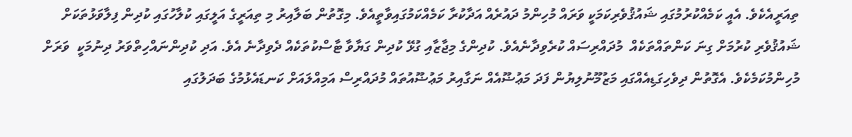ތިއަރީއެކެވެ. އެއީ ކަމެއްކުރުމުގައި ޝައުޤުވެރިކަމަކީ ވަރައް މުހިންމު ދައުރެއް އަދާކުރާ ކަމެއްކަމުގައިވާތީއެވެ. މިގޮތުން ބަލާއިރު މި ތިއަރީގެ އަލީގައި ކުލާހުގައި ކުދިން ފިލާވަޅުތަކަށް ޝައުޤުވެރި ކުރުމަށް ގިނަ ކަންތައްތަކެއް  މުދައްރިސައް ކުރެވިދާނެއެވެ. ކުދިންގެ މިޖާޒާއި ގުޅޭ ކުދިން ގަޔާވާ ޓާސްކުތަކެއް ދެވިދާނެ އެވެ. އަދި ކުދިންނައްހިތްވަރު ދިނުމަކީ  ވަރަށް މުހިންމުކަމެކެވެ. އެގޮތުން ދިވެހިގަޑިއެއްގައި މަޒުމޫނުލިޔުން ފަދަ މަޢުޟޫއެއް ނަގާއިރު މަޢުޟޫއުތައް މުދައްރިސް އަމިއްލައަށް ކަނޑައެޅުމުގެ ބަދަލުގައި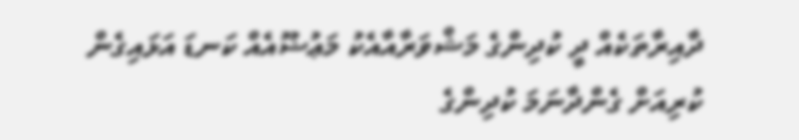ދާއިރާތަކެއް ދީ ކުދިންގެ މަޝްވަރާއާއެކު މަޢުޟޫއެއް ކަނޑަ އަޅައިގެން ކުރިއަށް ގެންދާނަމަ ކުދިންގެ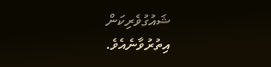ޝައުގުވެރިކަން އިތުރުވާނެއެވެ.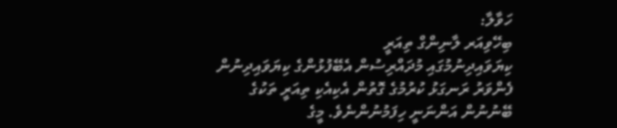ހަވާލާ:
ބިހޭވިއަރ ލާނިންގް ތިއަރީ
ކިޔަވައިދިނުމުގައި މުދައްރިސުން އެބޭފުޅުންގެ ކިޔަވައިދިނުން ފެންވަރު ރަނގަޅު ކުރުމުގެ ގޮތުން އެކިއެކި ތިއަރީ ތަކުގެ ބޭނުނުން އަންނަނީ ހިފަމުނުންނެވެ. މީގެ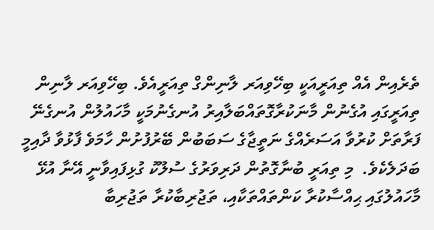ތެރެއިން އެއް ތިއަރީއަކީ ބިހޭވިއަރ ލާނިންގް ތިއަރީއެވެ. ބިހޭވިއަރ ލާނިން ތިއަރީގައި އުގެނުން މާނަކުރާގޮތައްބަލާއިރު އުނގެނުމަކީ މާހައުލުން އުނގެނޭ ފަރާތަށް ކުރުވާ އަސަރެއްގެ ނަތީޖާގެ ސަބަބުން ބޭރުފުށުން ހާމަވެ ފާޅުވާ ދާއިމީ ބަދަލެކެވެ.  މި ތިއަރީ ބުނާގޮތުން ދަރިވަރުގެ ސުލޫކު ގުޅިފައިވާނީ އޭނާ އުޅޭ މާހައުލުގައި ޙިއްސާކުރާ ކަންތައްތަކާއި، ތަޖުރިބާކުރާ ތަޖުރިބާ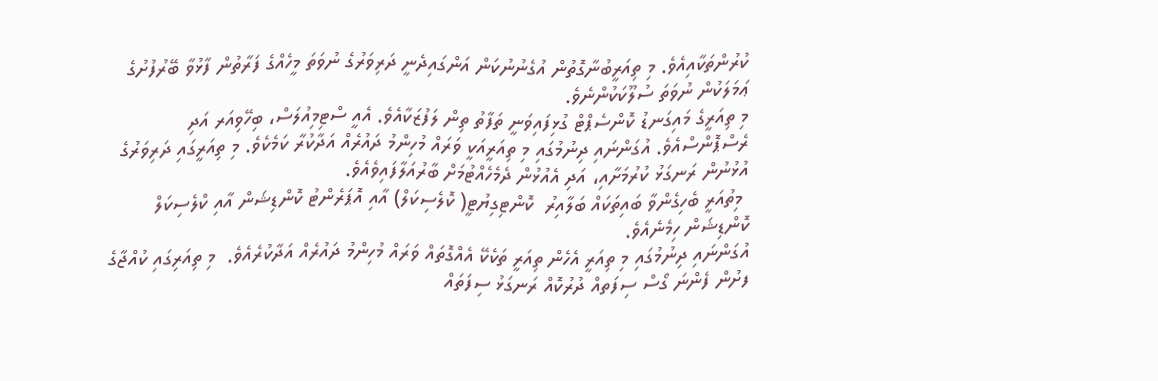ކުރުންތަކާއިއެވެ. މި ތިއަރީބުނާގޮތުން އުގެނުނުކަން އަންގައިދެނީ ދަރިވަރުގެ ނުވަތަ މީހެއްގެ ފަރާތުން ފާޅުވާ ބޭރުފުށުގެ ޢަމަލަކުން ނުވަތަ ސުލޫކަކުންނެވެ.
މި ތިއަރީގެ މައިގަނޑު ކޮންސެޕްޓް ގުޅިފައިވަނީ ތަފާތު ތިން ލަފުޒަކާއެވެ. އެއީ ސްޓިމިއުލަސް، ބިހޭވިއަރ އަދި ރެސްޕޮންސްއެވެ. އުގަންނައި ދިނުމުގައި މި ތިއަރީއަކީ ވަރައް މުހިންމު ދައުރެއް އަދާކުރާ ކަމެކެވެ. މި ތިއަރީގައި ދަރިވަރުގެ އުޅުނުން ރަނގަޅު ކުރުމަށާއި، އަދި އެއުޅުން ދެމެހެއްޓުމަށް ބާރުއަލާފައިވެއެވެ.
 މިތުއަރީ ބެހިގެންވާ ބައިތަކައް ބަލާއިރު  ކޮންޓިގިޔުޓީ( ކޮލެސިކަލް) އާއި އޮޕަރެންޓު ކޮންޑިޝަން އާއި ކްލެސިކަލް ކޮންޑިޝަން ހިމެނެއެވެ.
އުގަންނައި ދިނުމުގައި މި ތިއަރީ އެހެން ތިއަރީ ތަކެކޭ އެއްގޮތައް ވަރައް މުހިންމު ދައުރެއް އަދާކުރެއެވެ.  މި ތިއަރިގައި ކުއްޖާގެ ފށުން ފެންނަ ގޯސް ސިފަތއް ދުރުކޮއް ރަނގަޅު ސިފަތައް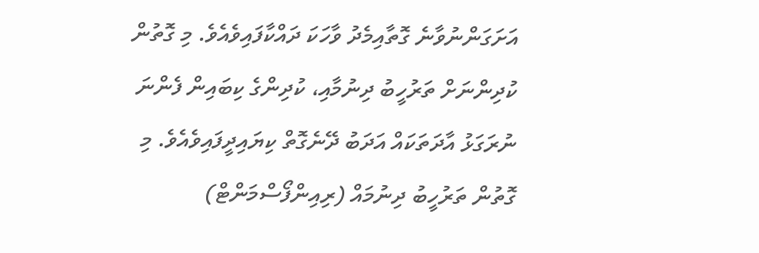އަށަގަންނުވާނެ ގޮތާއިމެދު ވާހަކަ ދައްކާފައިވެއެވެ. މި ގޮތުން ކުދިންނަށް ތަރުހީބު ދިނުމާއި، ކުދިންގެ ކިބައިން ފެންނަ ނުރަގަޅު އާދަތަކައް އަދަބު ދޭނެގޮތް ކިޔައިދީފައިވެއެވެ. މި ގޮތުން ތަރުހީބު ދިނުމައް (ރިއިންފޯސްމަންޓް)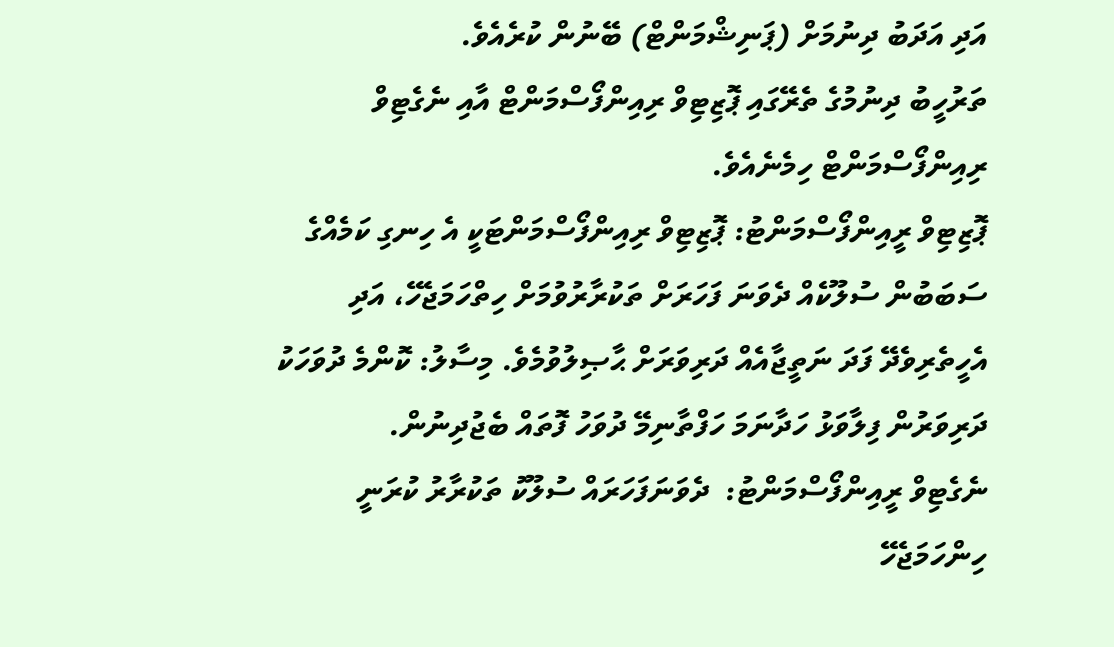އަދި އަދަބު ދިނުމަށް (ޕަނިޝްމަންޓް) ބޭނުން ކުރެއެވެ.
ތަރުހީބު ދިނުމުގެ ތެރޭގައި ޕޮޒިޓިވް ރިއިންފޯސްމަންޓް އާއި ނެގެޓިވް ރިއިންފޯސްމަންޓް ހިމެނެއެވެ.
ޕޮޒިޓިވް ރީއިންފޯސްމަންޓު: ޕޮޒިޓިވް ރިއިންފޯސްމަންޓަކީ އެ ހިނގި ކަމެއްގެ ސަބަބުން ސުލޫކެއް ދެވަނަ ފަހަރަށް ތަކުރާރުވުމަށް ހިތްހަމަޖެހޭ، އަދި އެހީތެރިވެދޭ ފަދަ ނަތީޖާއެއް ދަރިވަރަށް ޙާޞިލުވުމެވެ. މިސާލު: ކޮންމެ ދުވަހަކު ދަރިވަރުން ފިލާވަޅު ހަދާނަމަ ހަފްތާނިމޭ ދުވަހު ފޮތައް ބެޖުދިނުން.
ނެގެޓިވް ރީއިންފޯސްމަންޓު:  ދެވަނަފަހަރައް ސުލޫކު ތަކުރާރު ކުރަނީ ހިންހަމަޖެހޭ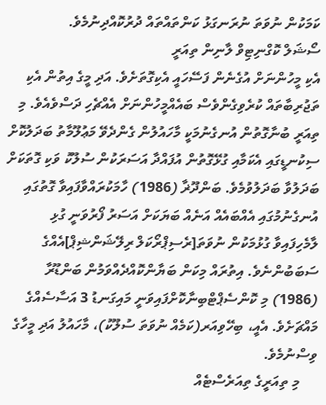ކަމަކުން ނުވަތަ ނުރަނގަޅު ކަންތައްތައް ދުރުކޮއްދިނުމެވެ.
ސޯޝަލް ކޮގްނިޓިވް ލާނިން ތިއަރީ
އެކި މީހުންނަށް އުގެނެން ފަސޭހައީ އެކިގޮތަށެވެ. އަދި މީގެ އިތުން އެކި ތަޖުރިބާތައް ކުރެވިގެންވެސް ބައެއްމީހުންނަށް އެއްޗެހި ދަސްވެއެވެ. މި ތިއަރީ ބުނާގޮތުން އުނގެނުމަކީ މާހައުލުން ގެންދެވޭ މަޢުލޫމާތު ބަދަލުކޮށް ސިކުނޑީގައި އެކަމާއި ގުޅޭގޮތުން އުފައްދާ އަސަރަކުން ސުލޫކު ވަކި ގޮތަކަށް ބަދަލުވާ ބަދަލުވުމެވެ. ބަންދޫޜާ (1986) ހާމަކުރައްވާފައިވާ ގޮތުގައި އުނގެނުމުގައި އެއްބައެއް އަނެއް ބަޔަކަށް އަސަރު ފޯރުވަނީ ގުޅި ލާމެހިފައިވާ ގުޅުމަކުން ނުވަތަ[ރެސިޕްރޯކަލް ރިލޭޝަންޝިޕް]އެއްގެ ސަބަބުންނެވެ. އިތުރައް މިކަން ބަޔާންކޮއްދެއްވަމުން ބަންޑޫރާ (1986) މި ކޮންސެޕްޓްބިނާކޮށްފައިވަނީ މައިގަނޑު 3 އަސާސެއްގެ މައްޗަށެވެ. އެއީ، ބިހޭވިއަރ(ކަމެއް ނުވަތަ ސުލޫކު)، މާހައުލު އަދި މީހާގެ ވިސްނުމެވެ.
     މި ތިއަރީގެ ތިއަރެސްޓެއް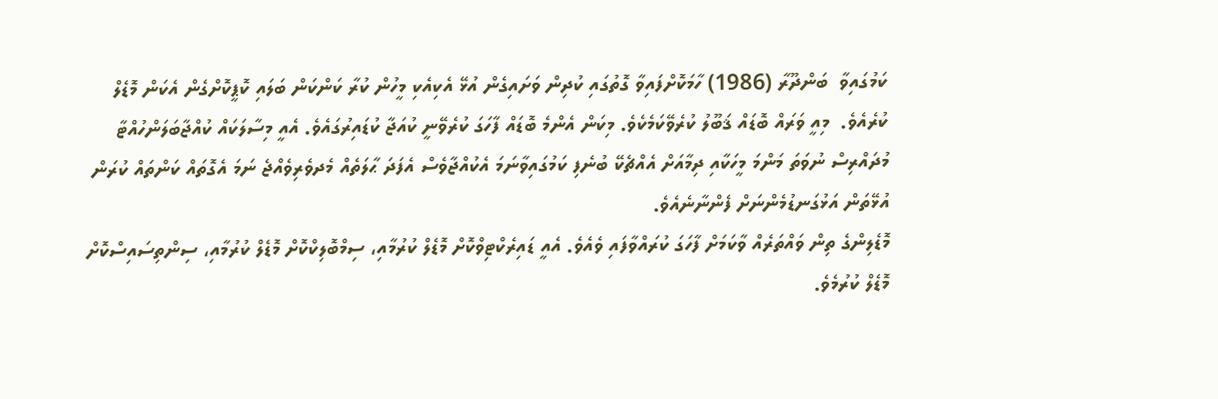ކަމުގައިވާ  ބަންދޫރާ (1986) ހާމަކޮށްފައިވާ ގޮތުގައި ކުދިން ވަށައިގެން އުޅޭ އެކިއެކި މީހުން ކުރާ ކަންކަން ބަލައި ކޮޕީކޮށްގެން އެކަން މޮޑެލް ކުރެއެވެ.  މިއީ ވަރައް ބޮޑައް ޤަބޫލު ކުރެވޭކަމެކެވެ. މިކަން އެންމެ ބޮޑައް ފާހަގަ ކުރެވޭނީ ކުއަޖާ ކުޑައިރުގައެވެ. އެއީ މިސާލަކައް ކުއްޖާބަލަންހުއްޓާ މުދައްރިސް ނުވަތަ މަންމަ މީހަކާއި ދިމާއަށް އެއްޗެކޭ ބުނެފި ކަމުގައިވާނަމަ އެކުއްޖާވެސް އެފަދަ ޙާލަތެއް މެދވެރިވެއްޖެ ނަމަ އެގޮތައް ކަންތައް ކުރަން އުޅޭތަން އަޅުގަނޑުމެންނަށް ފެންނާނެއެވެ.
މޮޑެލިންގެ ތިން ވައްތަރެއް ވާކަމަށް ފާހަގަ ކުރައްވާފައި ވެއެވެ. އެއީ ޑައިރެކްޓިވްކޮށް މޮޑެލް ކުރުމާއި، ސިމްބޮލިކްކޮށް މޮޑެލް ކުރުމާއި، ސިންތިސައިސްކޮށް މޮޑެލް ކުރުމެވެ.